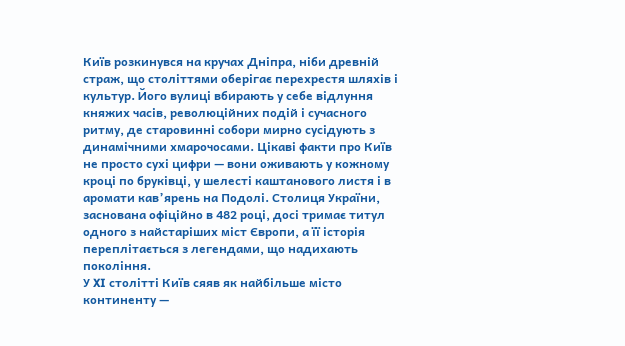Київ розкинувся на кручах Дніпра, ніби древній страж, що століттями оберігає перехрестя шляхів і культур. Його вулиці вбирають у себе відлуння княжих часів, революційних подій і сучасного ритму, де старовинні собори мирно сусідують з динамічними хмарочосами. Цікаві факти про Київ не просто сухі цифри — вони оживають у кожному кроці по бруківці, у шелесті каштанового листя і в аромати кав’ярень на Подолі. Столиця України, заснована офіційно в 482 році, досі тримає титул одного з найстаріших міст Європи, а її історія переплітається з легендами, що надихають покоління.
У XI столітті Київ сяяв як найбільше місто континенту —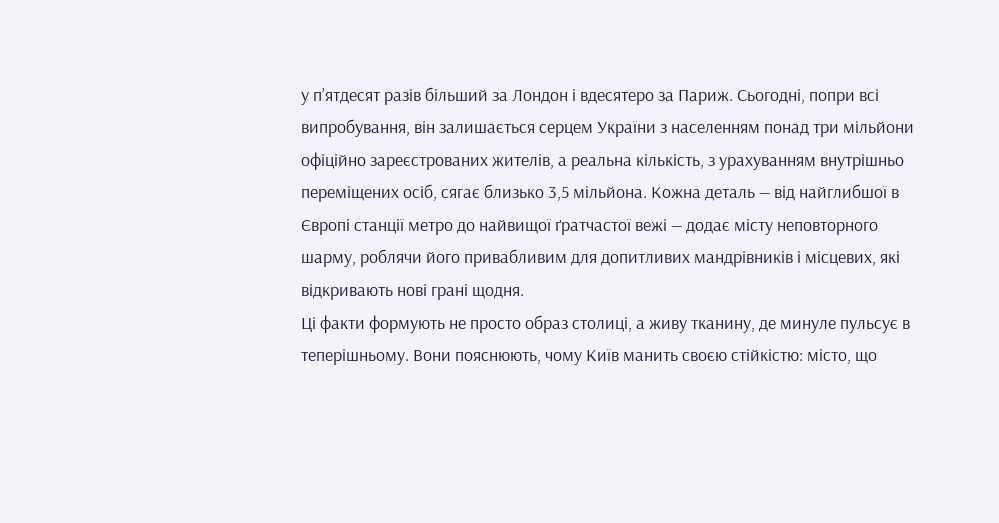у п’ятдесят разів більший за Лондон і вдесятеро за Париж. Сьогодні, попри всі випробування, він залишається серцем України з населенням понад три мільйони офіційно зареєстрованих жителів, а реальна кількість, з урахуванням внутрішньо переміщених осіб, сягає близько 3,5 мільйона. Кожна деталь — від найглибшої в Європі станції метро до найвищої ґратчастої вежі — додає місту неповторного шарму, роблячи його привабливим для допитливих мандрівників і місцевих, які відкривають нові грані щодня.
Ці факти формують не просто образ столиці, а живу тканину, де минуле пульсує в теперішньому. Вони пояснюють, чому Київ манить своєю стійкістю: місто, що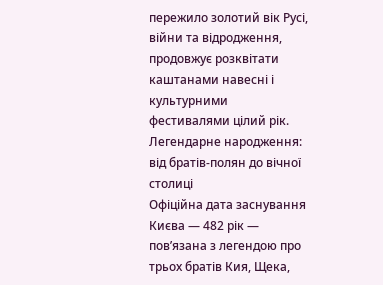пережило золотий вік Русі, війни та відродження, продовжує розквітати каштанами навесні і культурними фестивалями цілий рік.
Легендарне народження: від братів-полян до вічної столиці
Офіційна дата заснування Києва — 482 рік — пов’язана з легендою про трьох братів Кия, Щека,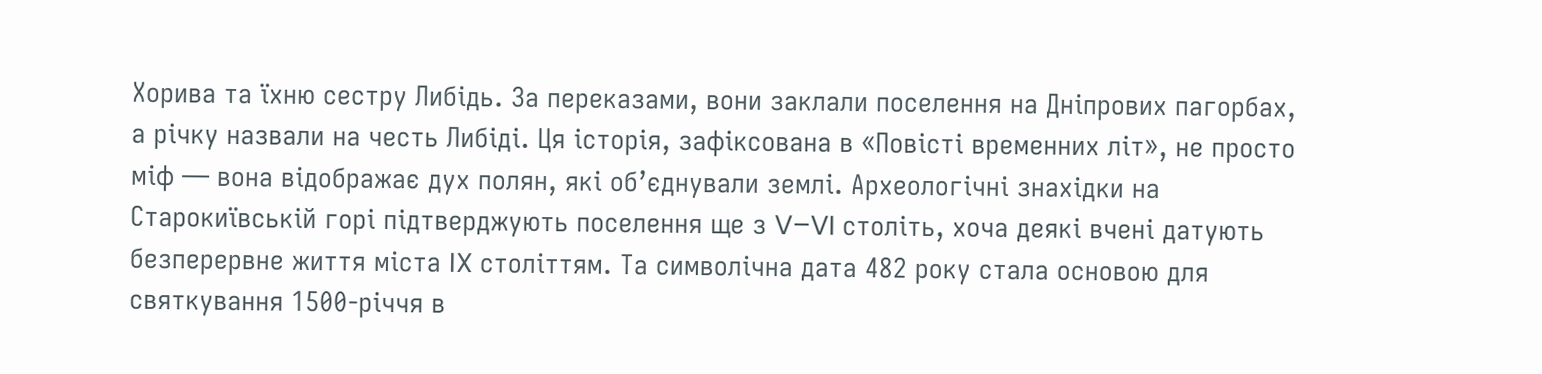Хорива та їхню сестру Либідь. За переказами, вони заклали поселення на Дніпрових пагорбах, а річку назвали на честь Либіді. Ця історія, зафіксована в «Повісті временних літ», не просто міф — вона відображає дух полян, які об’єднували землі. Археологічні знахідки на Старокиївській горі підтверджують поселення ще з V–VI століть, хоча деякі вчені датують безперервне життя міста IX століттям. Та символічна дата 482 року стала основою для святкування 1500-річчя в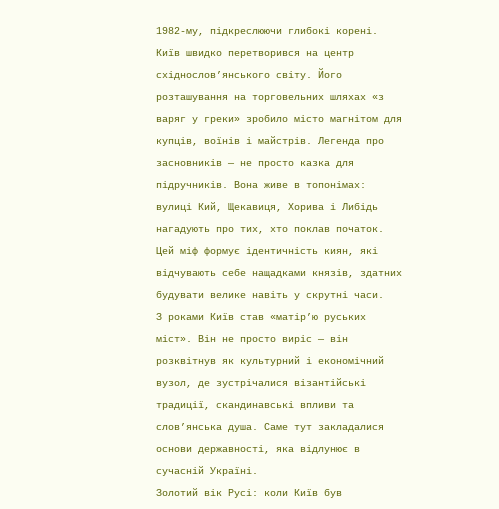1982-му, підкреслюючи глибокі корені.
Київ швидко перетворився на центр східнослов’янського світу. Його розташування на торговельних шляхах «з варяг у греки» зробило місто магнітом для купців, воїнів і майстрів. Легенда про засновників — не просто казка для підручників. Вона живе в топонімах: вулиці Кий, Щекавиця, Хорива і Либідь нагадують про тих, хто поклав початок. Цей міф формує ідентичність киян, які відчувають себе нащадками князів, здатних будувати велике навіть у скрутні часи.
З роками Київ став «матір’ю руських міст». Він не просто виріс — він розквітнув як культурний і економічний вузол, де зустрічалися візантійські традиції, скандинавські впливи та слов’янська душа. Саме тут закладалися основи державності, яка відлунює в сучасній Україні.
Золотий вік Русі: коли Київ був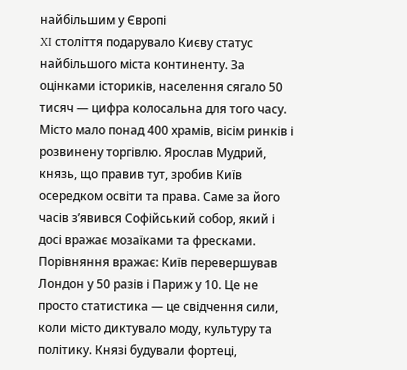найбільшим у Європі
XI століття подарувало Києву статус найбільшого міста континенту. За оцінками істориків, населення сягало 50 тисяч — цифра колосальна для того часу. Місто мало понад 400 храмів, вісім ринків і розвинену торгівлю. Ярослав Мудрий, князь, що правив тут, зробив Київ осередком освіти та права. Саме за його часів з’явився Софійський собор, який і досі вражає мозаїками та фресками.
Порівняння вражає: Київ перевершував Лондон у 50 разів і Париж у 10. Це не просто статистика — це свідчення сили, коли місто диктувало моду, культуру та політику. Князі будували фортеці,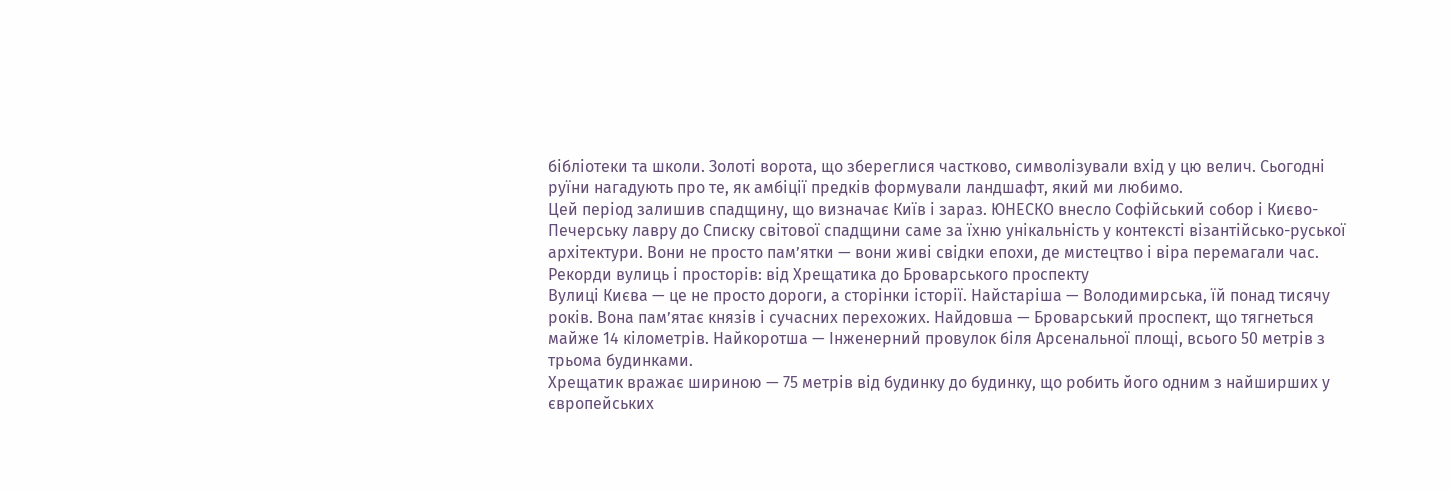бібліотеки та школи. Золоті ворота, що збереглися частково, символізували вхід у цю велич. Сьогодні руїни нагадують про те, як амбіції предків формували ландшафт, який ми любимо.
Цей період залишив спадщину, що визначає Київ і зараз. ЮНЕСКО внесло Софійський собор і Києво-Печерську лавру до Списку світової спадщини саме за їхню унікальність у контексті візантійсько-руської архітектури. Вони не просто пам’ятки — вони живі свідки епохи, де мистецтво і віра перемагали час.
Рекорди вулиць і просторів: від Хрещатика до Броварського проспекту
Вулиці Києва — це не просто дороги, а сторінки історії. Найстаріша — Володимирська, їй понад тисячу років. Вона пам’ятає князів і сучасних перехожих. Найдовша — Броварський проспект, що тягнеться майже 14 кілометрів. Найкоротша — Інженерний провулок біля Арсенальної площі, всього 50 метрів з трьома будинками.
Хрещатик вражає шириною — 75 метрів від будинку до будинку, що робить його одним з найширших у європейських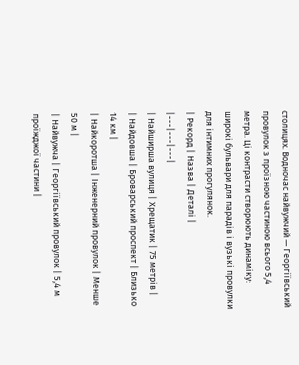столицях. Водночас найвужчий — Георгіївський провулок з проїзною частиною всього 5,4 метра. Ці контрасти створюють динаміку: широкі бульвари для парадів і вузькі провулки для інтимних прогулянок.
| Рекорд | Назва | Деталі |
|---|---|---|
| Найширша вулиця | Хрещатик | 75 метрів |
| Найдовша | Броварський проспект | Близько 14 км |
| Найкоротша | Інженерний провулок | Менше 50 м |
| Найвужча | Георгіївський провулок | 5,4 м проїжджої частини |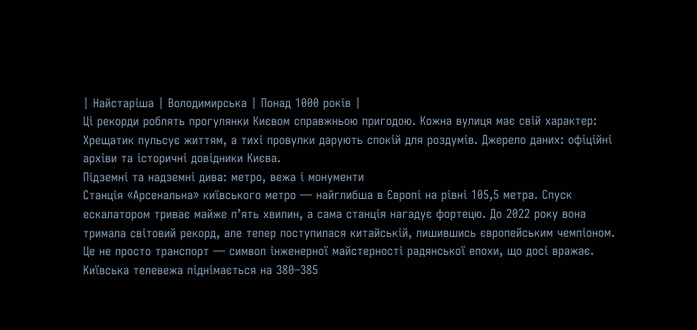| Найстаріша | Володимирська | Понад 1000 років |
Ці рекорди роблять прогулянки Києвом справжньою пригодою. Кожна вулиця має свій характер: Хрещатик пульсує життям, а тихі провулки дарують спокій для роздумів. Джерело даних: офіційні архіви та історичні довідники Києва.
Підземні та надземні дива: метро, вежа і монументи
Станція «Арсенальна» київського метро — найглибша в Європі на рівні 105,5 метра. Спуск ескалатором триває майже п’ять хвилин, а сама станція нагадує фортецю. До 2022 року вона тримала світовий рекорд, але тепер поступилася китайській, лишившись європейським чемпіоном. Це не просто транспорт — символ інженерної майстерності радянської епохи, що досі вражає.
Київська телевежа піднімається на 380–385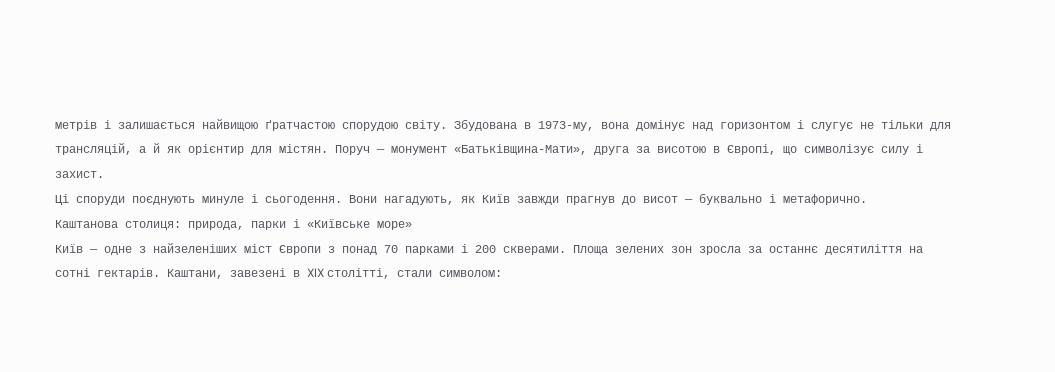метрів і залишається найвищою ґратчастою спорудою світу. Збудована в 1973-му, вона домінує над горизонтом і слугує не тільки для трансляцій, а й як орієнтир для містян. Поруч — монумент «Батьківщина-Мати», друга за висотою в Європі, що символізує силу і захист.
Ці споруди поєднують минуле і сьогодення. Вони нагадують, як Київ завжди прагнув до висот — буквально і метафорично.
Каштанова столиця: природа, парки і «Київське море»
Київ — одне з найзеленіших міст Європи з понад 70 парками і 200 скверами. Площа зелених зон зросла за останнє десятиліття на сотні гектарів. Каштани, завезені в XIX столітті, стали символом: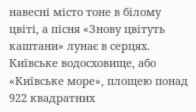навесні місто тоне в білому цвіті, а пісня «Знову цвітуть каштани» лунає в серцях.
Київське водосховище, або «Київське море», площею понад 922 квадратних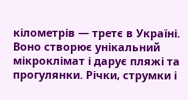кілометрів — третє в Україні. Воно створює унікальний мікроклімат і дарує пляжі та прогулянки. Річки, струмки і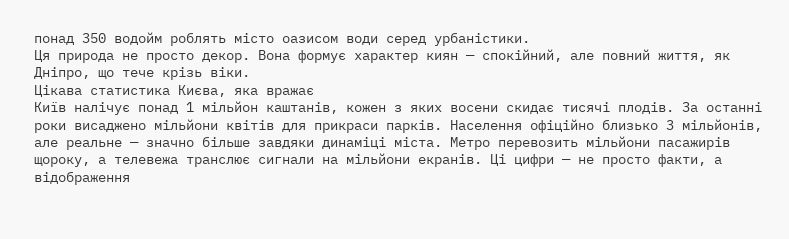понад 350 водойм роблять місто оазисом води серед урбаністики.
Ця природа не просто декор. Вона формує характер киян — спокійний, але повний життя, як Дніпро, що тече крізь віки.
Цікава статистика Києва, яка вражає
Київ налічує понад 1 мільйон каштанів, кожен з яких восени скидає тисячі плодів. За останні роки висаджено мільйони квітів для прикраси парків. Населення офіційно близько 3 мільйонів, але реальне — значно більше завдяки динаміці міста. Метро перевозить мільйони пасажирів щороку, а телевежа транслює сигнали на мільйони екранів. Ці цифри — не просто факти, а відображення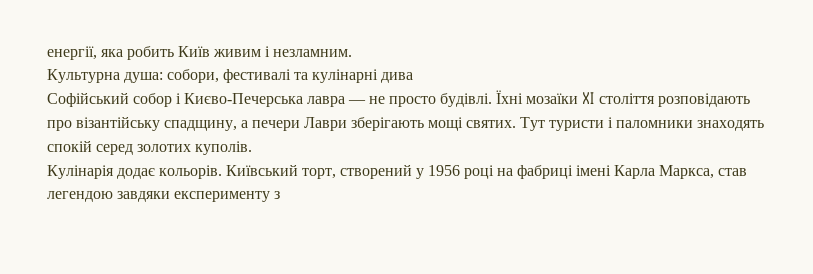енергії, яка робить Київ живим і незламним.
Культурна душа: собори, фестивалі та кулінарні дива
Софійський собор і Києво-Печерська лавра — не просто будівлі. Їхні мозаїки XI століття розповідають про візантійську спадщину, а печери Лаври зберігають мощі святих. Тут туристи і паломники знаходять спокій серед золотих куполів.
Кулінарія додає кольорів. Київський торт, створений у 1956 році на фабриці імені Карла Маркса, став легендою завдяки експерименту з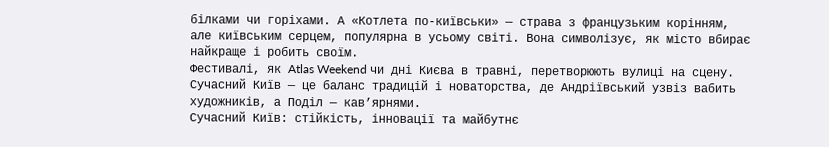білками чи горіхами. А «Котлета по-київськи» — страва з французьким корінням, але київським серцем, популярна в усьому світі. Вона символізує, як місто вбирає найкраще і робить своїм.
Фестивалі, як Atlas Weekend чи дні Києва в травні, перетворюють вулиці на сцену. Сучасний Київ — це баланс традицій і новаторства, де Андріївський узвіз вабить художників, а Поділ — кав’ярнями.
Сучасний Київ: стійкість, інновації та майбутнє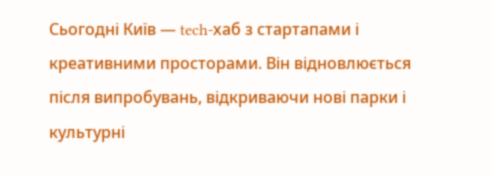Сьогодні Київ — tech-хаб з стартапами і креативними просторами. Він відновлюється після випробувань, відкриваючи нові парки і культурні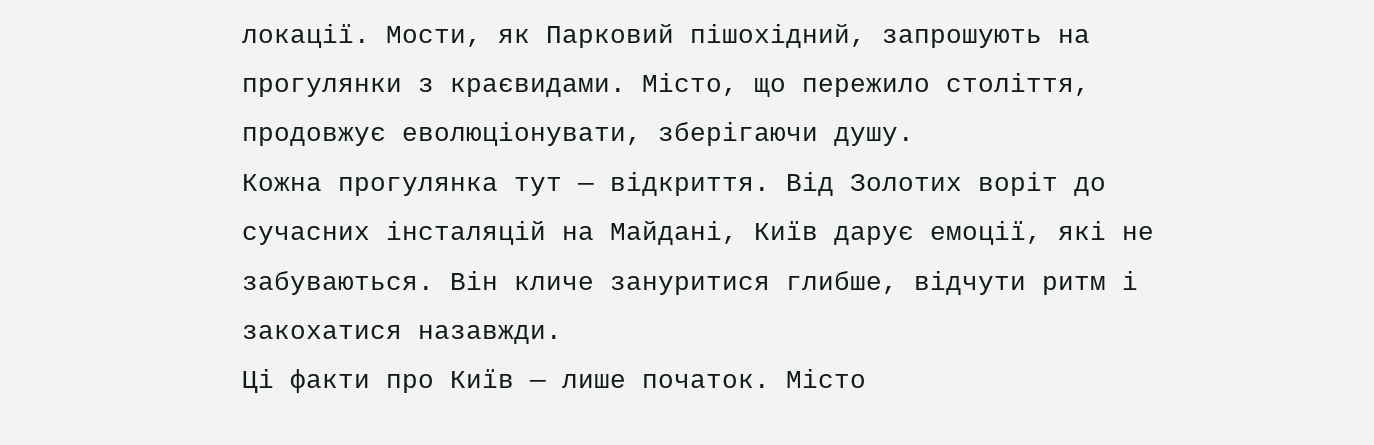локації. Мости, як Парковий пішохідний, запрошують на прогулянки з краєвидами. Місто, що пережило століття, продовжує еволюціонувати, зберігаючи душу.
Кожна прогулянка тут — відкриття. Від Золотих воріт до сучасних інсталяцій на Майдані, Київ дарує емоції, які не забуваються. Він кличе зануритися глибше, відчути ритм і закохатися назавжди.
Ці факти про Київ — лише початок. Місто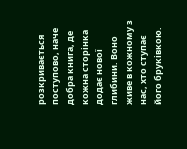розкривається поступово, наче добра книга, де кожна сторінка додає нової глибини. Воно живе в кожному з нас, хто ступає його бруківкою.